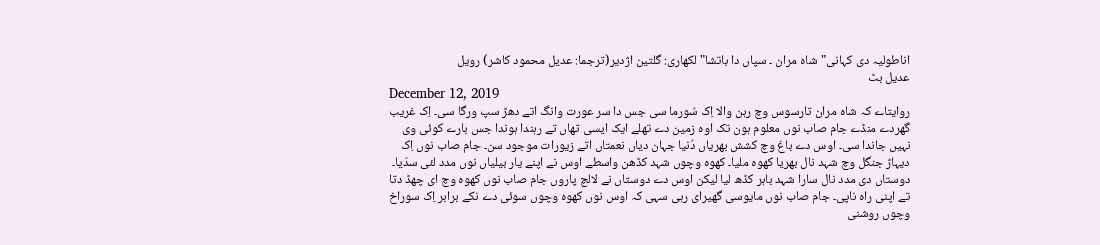اناطولیہ دی کہانی"شاہ مران ۔ سپاں دا باتشا"لکھاری: گلتین اژدیر(ترجما: عدیل محمود کاشر) رویل
عدیل بٹ
December 12, 2019
روایتاے کہ شاہ مران تارسوس وچ رہن والا اِک سُورما سی جس دا سر عورت وانگ اتے دھڑ سپ ورگا سی۔ اِک غریب گھردے منڈے جام صاب نوں معلوم ہون تک اوہ زمین دے تھلے ایک ایسی تھاں تے رہندا ہوندا جس بارے کوئی وی نہیں جاندا سی۔ اوس دے باغ وچ کشش بھریاں دُنیا جہان دیاں نعمتاں اتے زیورات موجود سن۔ جام صاب نوں اِک دیہاڑ جنگل وچ شہد نال بھریا کھوہ ملیا۔ کھوہ وچوں شہد کڈھن واسطے اوس نے اپنے یار بیلیاں نوں مدد لئی سدّیا۔ دوستاں دی مدد نال سارا شہد باہر کڈھ لیا لیکن اوس دے دوستاں نے لالچ پاروں جام صاب نوں کھوہ وچ ای چھڈ دتا تے اپنی راہ ناپی۔ جام صاب نوں مایوسی گھیرای رہی سہی کہ اوس نوں کھوہ وچوں سوئی دے نکے برابر اِک سوراخ وچوں روشنی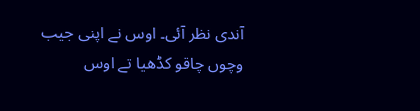آندی نظر آئی۔ اوس نے اپنی جیب وچوں چاقو کڈھیا تے اوس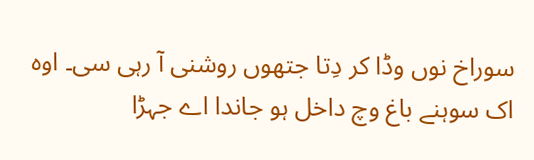سوراخ نوں وڈا کر دِتا جتھوں روشنی آ رہی سی۔ اوہ اک سوہنے باغ وچ داخل ہو جاندا اے جہڑا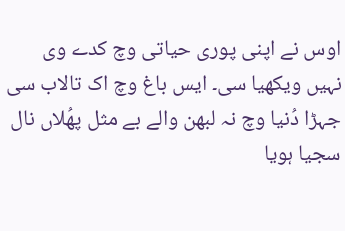اوس نے اپنی پوری حیاتی وچ کدے وی نہیں ویکھیا سی۔ ایس باغ وچ اک تالاب سی جہڑا دُنیا وچ نہ لبھن والے بے مثل پھُلاں نال سجیا ہویا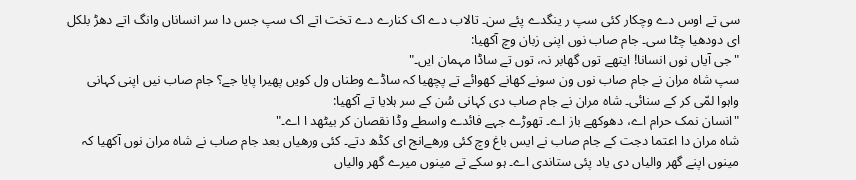سی تے اوس دے وچکار کئی سپ ر ینگدے پئے سن۔ تالاب دے اک کنارے دے تخت اتے اک سپ جس دا سر انساناں وانگ اتے دھڑ بلکل ای دودھیا چٹا سی۔ جام صاب نوں اپنی زبان وچ آکھیا:
"جی آیاں نوں انسانا! ایتھے توں گھابر نہ، توں تے ساڈا مہمان ایں۔"
سپ شاہ مران نے جام صاب نوں ون سونے کھانے کھوائے تے پچھیا کہ ساڈے وطناں ول کویں پھیرا پایا جے؟ جام صاب نیں اپنی کہانی واہوا لمّی کر کے سنائی۔ شاہ مران نے جام صاب دی کہانی سُن کے سر ہلایا تے آکھیا:
"انسان نمک حرام اے، دھوکھے باز اے۔ تھوڑے جہے فائدے واسطے وڈا نقصان کر بیٹھد ا اے۔"
شاہ مران دا اعتما دجت کے جام صاب نے ایس باغ وچ کئی ورھےانج ای کڈھ دتے۔ کئی ورھیاں بعد جام صاب نے شاہ مران نوں آکھیا کہ مینوں اپنے گھر والیاں دی یاد پئی ستاندی اے۔ ہو سکے تے مینوں میرے گھر والیاں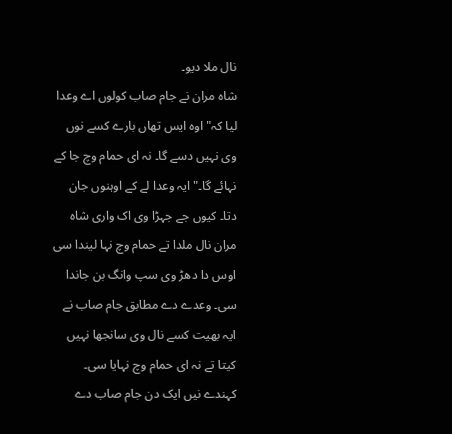نال ملا دیو۔
شاہ مران نے جام صاب کولوں اے وعدا لیا کہ" اوہ ایس تھاں بارے کسے نوں وی نہیں دسے گا۔ نہ ای حمام وچ جا کے نہائے گا۔" ایہ وعدا لے کے اوہنوں جان دتا۔ کیوں جے جہڑا وی اک واری شاہ مران نال ملدا تے حمام وچ نہا لیندا سی اوس دا دھڑ وی سپ وانگ بن جاندا سی۔ وعدے دے مطابق جام صاب نے ایہ بھیت کسے نال وی سانجھا نہیں کیتا تے نہ ای حمام وچ نہایا سی۔
کہندے نیں ایک دن جام صاب دے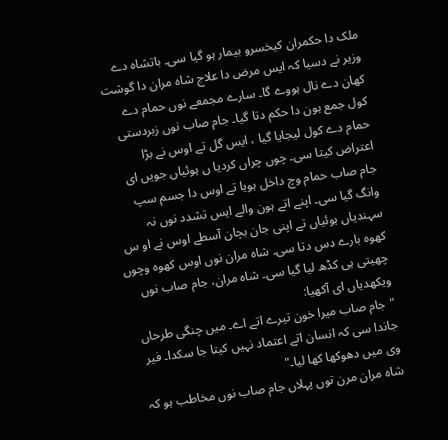ملک دا حکمران کیخسرو بیمار ہو گیا سی۔ باتشاہ دے وزیر نے دسیا کہ ایس مرض دا علاج شاہ مران دا گوشت کھان دے نال ہووے گا۔ سارے مجمعے نوں حمام دے کول جمع ہون دا حکم دتا گیا۔ جام صاب نوں زبردستی حمام دے کول لیجایا گیا ، ایس گل تے اوس نے بڑا اعتراض کیتا سی۔ چوں چراں کردیا ں ہوئیاں جویں ای جام صاب حمام وچ داخل ہویا تے اوس دا جسم سپ وانگ گیا سی۔ اپنے اتے ہون والے ایس تشدد نوں نہ سہندیاں ہوئیاں تے اپنی جان بچان آسطے اوس نے او س کھوہ بارے دس دتا سی۔ شاہ مران نوں اوس کھوہ وچوں چھیتی ہی کڈھ لیا گیا سی۔ شاہ مران، جام صاب نوں ویکھدیاں ای آکھیا:
"جام صاب میرا خون تیرے اتے اے۔ میں چنگی طرحاں جاندا سی کہ انسان اتے اعتماد نہیں کیتا جا سکدا۔ فیر وی میں دھوکھا کھا لیا۔"
شاہ مران مرن توں پہلاں جام صاب نوں مخاطب ہو کہ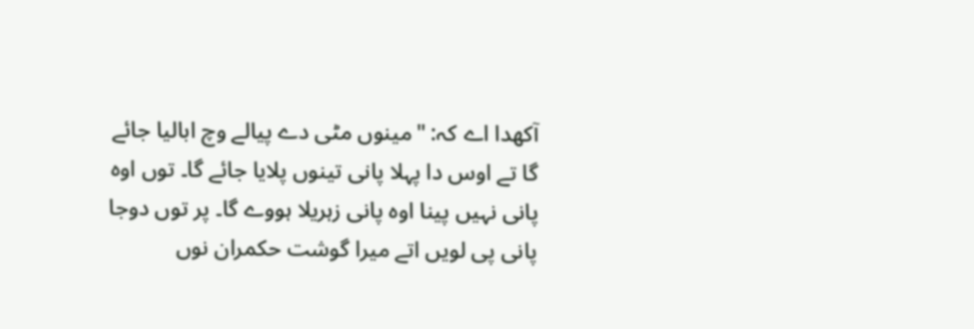آکھدا اے کہ: "مینوں مٹی دے پیالے وچ ابالیا جائے گا تے اوس دا پہلا پانی تینوں پلایا جائے گا۔ توں اوہ پانی نہیں پینا اوہ پانی زہریلا ہووے گا۔ پر توں دوجا پانی پی لویں اتے میرا گوشت حکمران نوں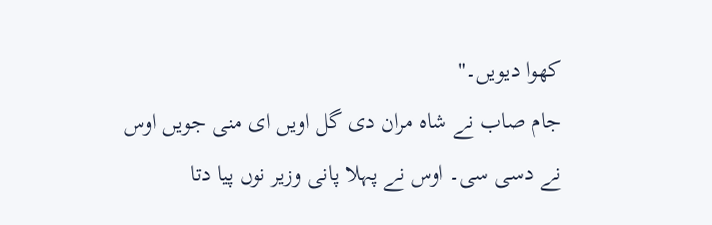کھوا دیویں۔"
جام صاب نے شاہ مران دی گل اویں ای منی جویں اوس نے دسی سی۔ اوس نے پہلا پانی وزیر نوں پیا دتا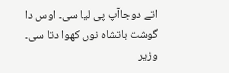اتے دوجاآپ پی لیا سی۔ اوس دا گوشت باتشاہ نوں کھوا دتا سی۔ وزیر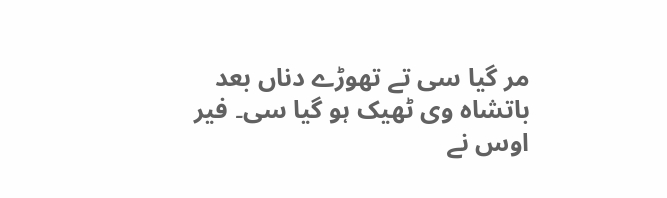مر گیا سی تے تھوڑے دناں بعد باتشاہ وی ٹھیک ہو گیا سی۔ فیر اوس نے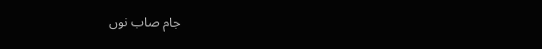جام صاب نوں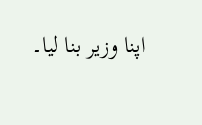اپنا وزیر بنا لیا۔